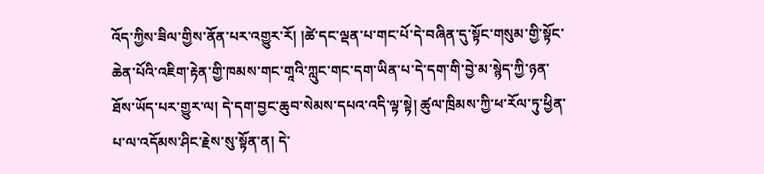འོད་ཀྱིས་ཟིལ་གྱིས་ནོན་པར་འགྱུར་རོ། །ཚེ་དང་ལྡན་པ་གང་པོ་དེ་བཞིན་དུ་སྟོང་གསུམ་གྱི་སྟོང་ཆེན་པོའི་འཇིག་རྟེན་གྱི་ཁམས་གང་གཱའི་ཀླུང་གང་དག་ཡིན་པ་དེ་དག་གི་བྱེ་མ་སྙེད་ཀྱི་ཉན་ཐོས་ཡོད་པར་གྱུར་ལ། དེ་དག་བྱང་ཆུབ་སེམས་དཔའ་འདི་ལྟ་སྟེ། ཚུལ་ཁྲིམས་ཀྱི་ཕ་རོལ་ཏུ་ཕྱིན་པ་ལ་འདོམས་ཤིང་རྗེས་སུ་སྟོན་ན། དེ་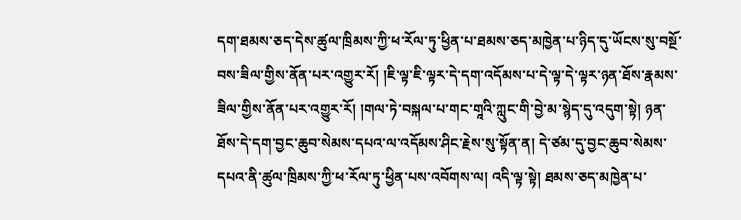དག་ཐམས་ཅད་དེས་ཚུལ་ཁྲིམས་ཀྱི་ཕ་རོལ་ཏུ་ཕྱིན་པ་ཐམས་ཅད་མཁྱེན་པ་ཉིད་དུ་ཡོངས་སུ་བསྔོ་བས་ཟིལ་གྱིས་ནོན་པར་འགྱུར་རོ། །ཇི་ལྟ་ཇི་ལྟར་དེ་དག་འདོམས་པ་དེ་ལྟ་དེ་ལྟར་ཉན་ཐོས་རྣམས་ཟིལ་གྱིས་ནོན་པར་འགྱུར་རོ། །གལ་ཏེ་བསྐལ་པ་གང་གཱའི་ཀླུང་གི་བྱེ་མ་སྙེད་དུ་འདུག་སྟེ། ཉན་ཐོས་དེ་དག་བྱང་ཆུབ་སེམས་དཔའ་ལ་འདོམས་ཤིང་རྗེས་སུ་སྟོན་ན། དེ་ཙམ་དུ་བྱང་ཆུབ་སེམས་དཔའ་ནི་ཚུལ་ཁྲིམས་ཀྱི་ཕ་རོལ་ཏུ་ཕྱིན་པས་འབོགས་ལ། འདི་ལྟ་སྟེ། ཐམས་ཅད་མཁྱེན་པ་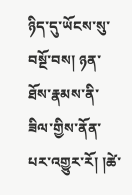ཉིད་དུ་ཡོངས་སུ་བསྔོ་བས། ཉན་ཐོས་རྣམས་ནི་ཟིལ་གྱིས་ནོན་པར་འགྱུར་རོ། །ཚེ་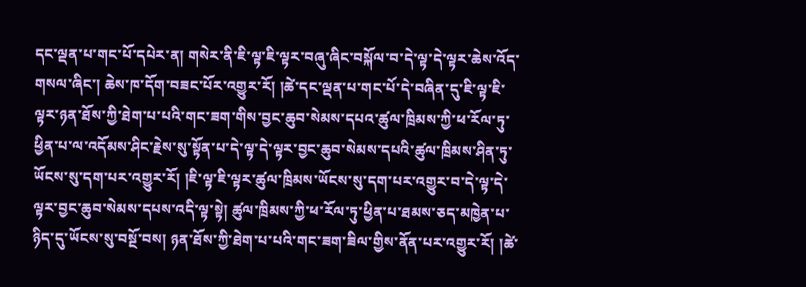དང་ལྡན་པ་གང་པོ་དཔེར་ན། གསེར་ནི་ཇི་ལྟ་ཇི་ལྟར་བཞུ་ཞིང་བསྐོལ་བ་དེ་ལྟ་དེ་ལྟར་ཆེས་འོད་གསལ་ཞིང་། ཆེས་ཁ་དོག་བཟང་པོར་འགྱུར་རོ། །ཚེ་དང་ལྡན་པ་གང་པོ་དེ་བཞིན་དུ་ཇི་ལྟ་ཇི་ལྟར་ཉན་ཐོས་ཀྱི་ཐེག་པ་པའི་གང་ཟག་གིས་བྱང་ཆུབ་སེམས་དཔའ་ཚུལ་ཁྲིམས་ཀྱི་ཕ་རོལ་ཏུ་ཕྱིན་པ་ལ་འདོམས་ཤིང་རྗེས་སུ་སྟོན་པ་དེ་ལྟ་དེ་ལྟར་བྱང་ཆུབ་སེམས་དཔའི་ཚུལ་ཁྲིམས་ཤིན་ཏུ་ཡོངས་སུ་དག་པར་འགྱུར་རོ། །ཇི་ལྟ་ཇི་ལྟར་ཚུལ་ཁྲིམས་ཡོངས་སུ་དག་པར་འགྱུར་བ་དེ་ལྟ་དེ་ལྟར་བྱང་ཆུབ་སེམས་དཔས་འདི་ལྟ་སྟེ། ཚུལ་ཁྲིམས་ཀྱི་ཕ་རོལ་ཏུ་ཕྱིན་པ་ཐམས་ཅད་མཁྱེན་པ་ཉིད་དུ་ཡོངས་སུ་བསྔོ་བས། ཉན་ཐོས་ཀྱི་ཐེག་པ་པའི་གང་ཟག་ཟིལ་གྱིས་ནོན་པར་འགྱུར་རོ། །ཚེ་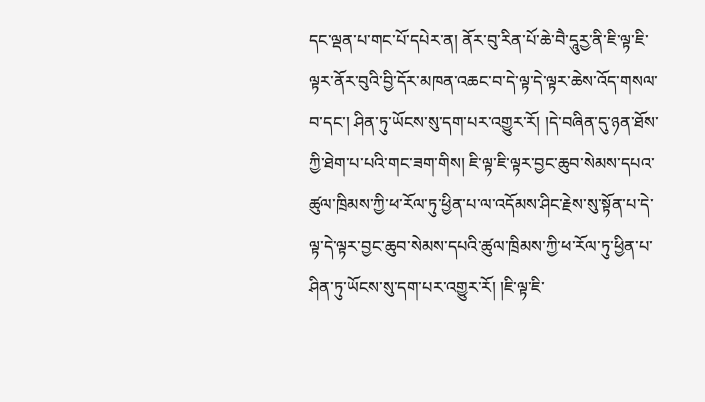དང་ལྡན་པ་གང་པོ་དཔེར་ན། ནོར་བུ་རིན་པོ་ཆེ་བཻ་དཱུརྱ་ནི་ཇི་ལྟ་ཇི་ལྟར་ནོར་བུའི་བྱི་དོར་མཁན་འཆང་བ་དེ་ལྟ་དེ་ལྟར་ཆེས་འོད་གསལ་བ་དང་། ཤིན་ཏུ་ཡོངས་སུ་དག་པར་འགྱུར་རོ། །དེ་བཞིན་དུ་ཉན་ཐོས་ཀྱི་ཐེག་པ་པའི་གང་ཟག་གིས། ཇི་ལྟ་ཇི་ལྟར་བྱང་ཆུབ་སེམས་དཔའ་ཚུལ་ཁྲིམས་ཀྱི་ཕ་རོལ་ཏུ་ཕྱིན་པ་ལ་འདོམས་ཤིང་རྗེས་སུ་སྟོན་པ་དེ་ལྟ་དེ་ལྟར་བྱང་ཆུབ་སེམས་དཔའི་ཚུལ་ཁྲིམས་ཀྱི་ཕ་རོལ་ཏུ་ཕྱིན་པ་ཤིན་ཏུ་ཡོངས་སུ་དག་པར་འགྱུར་རོ། །ཇི་ལྟ་ཇི་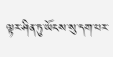ལྟར་ཤིན་ཏུ་ཡོངས་སུ་དག་པར་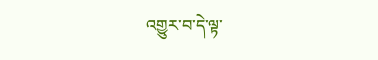འགྱུར་བ་དེ་ལྟ་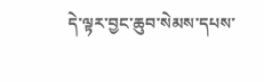དེ་ལྟར་བྱང་ཆུབ་སེམས་དཔས་